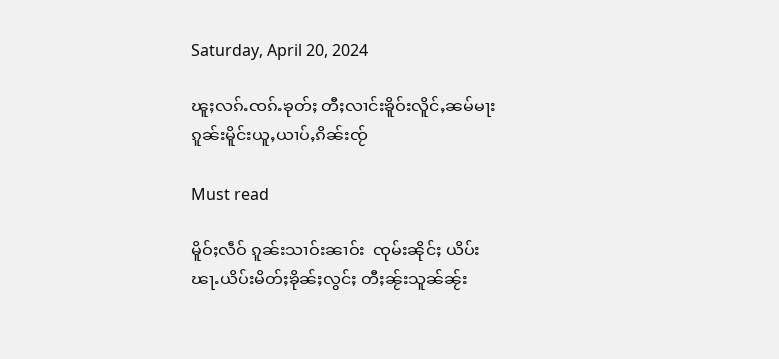Saturday, April 20, 2024

ၽူႈလၵ်ႉၸၵ်ႉၶုတ်ႈ တီႈလၢင်းၶိူဝ်းလိူင်ႇၼမ်မႃး ၵူၼ်းမိူင်းယူႇယၢပ်ႇၵိၼ်းၸႂ်

Must read

မိူဝ်ႈလဵဝ် ၵူၼ်းသၢဝ်းၼၢဝ်း  ၸုမ်းၼိုင်ႈ ယိပ်းၽႃႉယိပ်းမိတ်ႈၶိုၼ်ႈလွင်ႈ တီႈၼႂ်းသူၼ်ၼႂ်း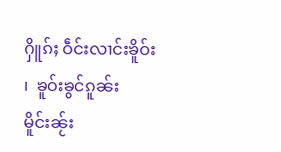ႁိူၵ်ႈ ဝဵင်းလၢင်းၶိူဝ်း  ၊  ၶူဝ်းၶွင်ၵူၼ်းမိူင်းၼႂ်း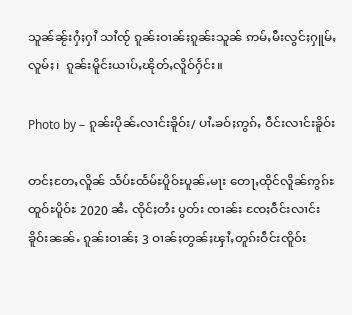သူၼ်ၼႂ်းႁႆႈႁၢႆ သၢႆၸႂ် ၵူၼ်းဝၢၼ်ႈၵူၼ်းသူၼ် ဢမ်ႇမီးလွင်ႈႁူမ်ႇလူမ်ႈ၊  ၵူၼ်းမိူင်းယၢပ်ႇၽိုတ်ႇလိူဝ်ႁႅင်း။

Photo by – ၵူၼ်းပိုၼ်ႉလၢင်းၶိူဝ်း/ ပၢႆႉၶဝ်ႈဢွၵ်ႇ ဝဵင်းလၢင်းၶိူဝ်း

တင်ႈတႄႇလိူၼ် သႅပ်ႊထႅမ်ႊပိူဝ်ႊပူၼ်ႉမႃး တေႃႇထိုင်လိူၼ်ဢွၵ်ႊထူဝ်ႊပိူဝ်ႊ 2020 ၼႆႉ ၸိုင်ႈတႆး ပွတ်း ၸၢၼ်း ၸႄႈဝဵင်းလၢင်းၶိူဝ်းၼၼ်ႉ ၵူၼ်းဝၢၼ်ႈ 3 ဝၢၼ်ႈတွၼ်ႈၾၢႆႇတူၵ်းဝဵင်းၸိူဝ်း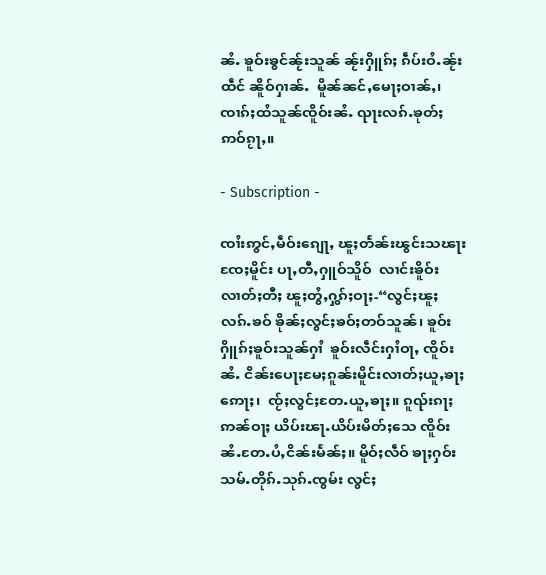ၼႆႉ ၶူဝ်းၶွင်ၼႂ်းသူၼ် ၼႂ်းႁိူၵ်ႈ ၵဵပ်းဝႆႉၼႂ်းထဵင် ၼိူဝ်ႁၢၼ်ႉ  မိူၼ်ၼင်ႇမေႃႈဝၢၼ်ႇ၊ ၸၢၵ်ႈထႆသူၼ်ၸိူဝ်းၼႆႉ ၺႃးလၵ်ႉၶုတ်ႈ ဢဝ်ၵႂႃႇ။

- Subscription -

ၸၢႆးဢွင်ႇမဵဝ်းၵျေႃႇ ၽူႈတႅၼ်းၽွင်းသၽႃးၸႄႈမိူင်း ပႃႇတီႇႁူဝ်သိူဝ်  လၢင်းၶိူဝ်း လၢတ်ႈတီႈ ၽူႈတွႆႇႁွၵ်ႈဝႃႈ-“လွင်ႈၽူႈလၵ်ႉၶဝ် ၶိုၼ်ႈလွင်ႈၶဝ်ႈတဝ်သူၼ်၊ ၶူဝ်းႁိူၵ်ႈၶူဝ်းသူၼ်ႁၢႆ  ၶူဝ်းလဵင်းႁၢႆဝႃႇ ၸိူဝ်းၼႆႉ ငိၼ်းပေႃႈမႄႈၵူၼ်းမိူင်းလၢတ်ႈယူႇၶႃႈဢေႃႈ၊  ၸႂ်ႈလွင်ႈတႄႉယူႇၶႃႈ။ ၵူၺ်းၵႃႈ ဢၼ်ဝႃႈ ယိပ်းၽႃႉယိပ်းမိတ်ႈသေ ၸိူဝ်းၼႆႉတႄႉပႆႇငိၼ်းမႅၼ်ႈ။ မိူဝ်ႈလဵဝ် ၶႃႈႁဝ်းသမ်ႉတိုၵ်ႉသုၵ်ႉၸွမ်း လွင်ႈ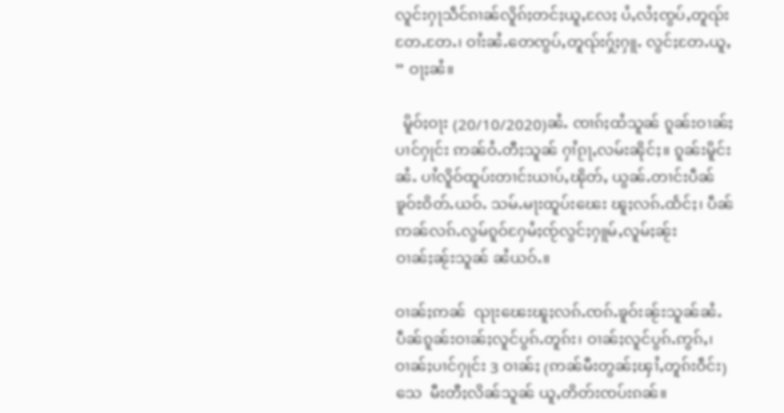လူင်းႁႃသဵင်ၵၢၼ်လိူၵ်ႈတင်ႈယူႇလႄႈ ပႆႇလႆႈၸွပ်ႇတူၺ်းတႄႉတႄႉ၊ ဝၢႆးၼႆႉတေၸွပ်ႇတူၺ်းႁႂ်ႈႁူႉ လွင်ႈတႄႉယူႇ ” ဝႃႈၼႆ။

  မိူဝ်ႈဝႃး (20/10/2020)ၼႆႉ ၸၢၵ်ႈထႆသူၼ် ၵူၼ်းဝၢၼ်ႈပၢင်ႁုင်း ဢၼ်ဝႆႉတီႈသူၼ် ႁၢႆၵႂႃႇလမ်းၼိုင်ႈ။ ၵူၼ်းမိူင်းၼႆႉ ပၢႆလိူဝ်ထူပ်းတၢင်းယၢပ်ႇၽိုတ်ႇ ယွၼ်ႉတၢင်းပဵၼ်ၶူဝ်ႊဝိတ်ႉယဝ်ႉ သမ်ႉမႃးထူပ်းၽေး ၽူႈလၵ်ႉထႅင်ႈ၊ ပဵၼ်ဢၼ်လၵ်ႉလွမ်ၵူဝ်ႁႄမႆႈၸႂ်လွင်ႈႁူမ်ႇလူမ်ႈၼႂ်းဝၢၼ်ႈၼႂ်းသူၼ် ၼႆယဝ်ႉ။

ဝၢၼ်ႈဢၼ်  ၺႃးၽေးၽူႈလၵ်ႉၸၵ်ႉၶူဝ်းၼႂ်းသူၼ်ၼႆႉ ပဵၼ်ၵူၼ်းဝၢၼ်ႈလူင်ပွၵ်ႉတူၵ်း၊ ဝၢၼ်ႈလူင်ပွၵ်ႉဢွၵ်ႇ၊ ဝၢၼ်ႈပၢင်ႁုင်း 3 ဝၢၼ်ႈ (ဢၼ်မီးတွၼ်ႈၾၢႆႇတူၵ်းဝဵင်း)သေ  မီးတီႈလိၼ်သူၼ် ယူႇတိတ်းၸပ်းၵၼ်။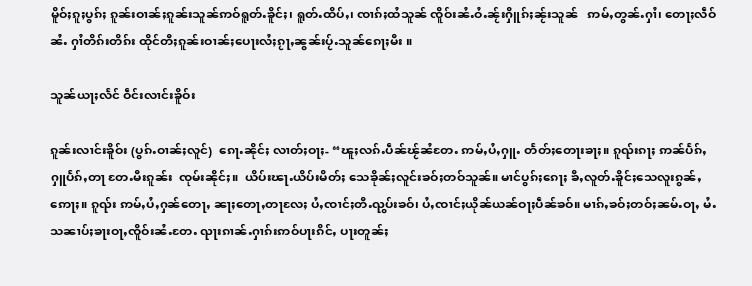မိူဝ်ႈၵူႈပွၵ်ႈ ၵူၼ်းဝၢၼ်ႈၵူၼ်းသူၼ်ဢဝ်ရူတ်ႉၶိူင်ႈ၊ ရူတ်ႉထိပ်ႇ၊ ၸၢၵ်ႈထႆသူၼ် ၸိူဝ်းၼႆႉဝႆႉၼႂ်းႁိူၵ်ႈၼႂ်းသူၼ်   ဢမ်ႇတွၼ်ႉႁၢႆ၊ တေႃႈလဵဝ်ၼႆႉ ႁၢႆတိၵ်းတိၵ်း ထိုင်တီႈၵူၼ်းဝၢၼ်ႈပေႃးလႆႈၵႂႃႇၼွၼ်းပႂ်ႉသူၼ်ၵေႃႈမီး ။

သူၼ်ယႃႈလႅင် ဝဵင်းလၢင်းၶိူဝ်း

ၵူၼ်းလၢင်းၶိူဝ်း (ပွၵ်ႉဝၢၼ်ႈလူင်)  ၵေႃႉၼိုင်ႈ လၢတ်ႈဝႃႈ- “ၽူႈလၵ်ႉပဵၼ်ၽႂ်ၼႆတႄႉ ဢမ်ႇပႆႇႁူႉ တႅတ်ႈတေႃးၶႃႈ။ ၵူၺ်းၵႃႈ ဢၼ်ပႅၵ်ႇႁူပႅၵ်ႇတႃ တႄႉမီးၵူၼ်း  ၸုမ်းၼိုင်ႈ။  ယိပ်းၽႃႉယိပ်းမိတ်ႈ သေၶိုၼ်ႈလူင်းၶဝ်ႈတဝ်သူၼ်။ မၢင်ပွၵ်ႈၵေႃႈ ၶီႇလူတ်ႉၶိူင်ႈသေလူးၵွၼ်ႇဢေႃႈ။ ၵူၺ်း ဢမ်ႇပႆႇႁၼ်တေႃႇ ၼႃႈတေႃႇတႃလႄႈ ပႆႇၸၢင်ႈတီႉၺွပ်းၶဝ်၊ ပႆႇၸၢင်ႈယိုၼ်ယၼ်ဝႃႈပဵၼ်ၶဝ်။ မၢၵ်ႇၶဝ်ႈတဝ်ႈၼမ်ႉဝႃႇ မႆႉသၼၢပ်ႈၶႃးဝႃႇၸိူဝ်းၼႆႉတႄႉ ၺႃးၵၢၼ်ႉႁၢၵ်းဢဝ်ပႃးၵိင်ႇ ပႃးတူၼ်ႈ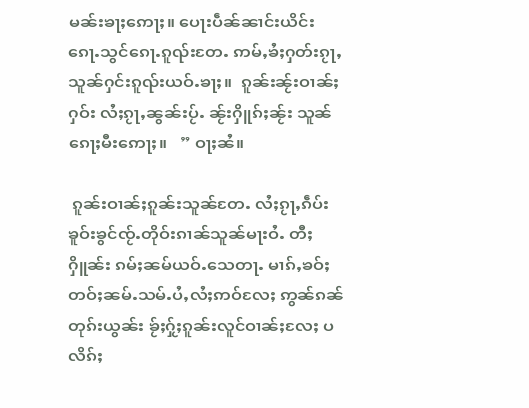မၼ်းၶႃႈဢေႃႈ။ ပေႃးပဵၼ်ၼၢင်းယိင်း ၵေႃႉသွင်ၵေႃႉၵူၺ်းတႄႉ ဢမ်ႇၶႆႈႁတ်းၵႂႃႇသူၼ်ႁင်းၵူၺ်းယဝ်ႉၶႃႈ။  ၵူၼ်းၼႂ်းဝၢၼ်ႈႁဝ်း လႆႈၵႂႃႇၼွၼ်းပႂ်ႉ ၼႂ်းႁိူၵ်ႈၼႂ်း သူၼ်ၵေႃႈမီးဢေႃႈ။   ” ဝႃႈၼႆ။

 ၵူၼ်းဝၢၼ်ႈၵူၼ်းသူၼ်တႄႉ လႆႈၵႂႃႇၵဵပ်းၶူဝ်းၶွင်ၸႂ်ႉတိုဝ်းၵၢၼ်သူၼ်မႃးဝႆႉ တီႈႁိူၼ်း ၵမ်ႈၼမ်ယဝ်ႉသေတႃႉ မၢၵ်ႇၶဝ်ႈတဝ်ႈၼမ်ႉသမ်ႉပႆႇလႆႈဢဝ်လႄႈ ဢွၼ်ၵၼ်တုၵ်းယွၼ်း ၶႂ်ႈႁႂ်ႈၵူၼ်းလူင်ဝၢၼ်ႈလႄႈ ပလိၵ်ႈ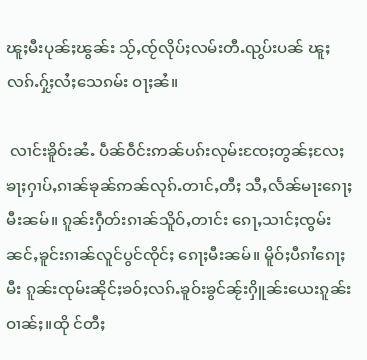ၽူႈမီးပုၼ်ႈၽွၼ်း သႂ်ႇၸႂ်လိုပ်ႈလမ်းတီႉၺွပ်းပၼ် ၽူႈလၵ်ႉႁႂ်ႈလႆႈသေၵမ်း ဝႃႈၼႆ။

 လၢင်းၶိူဝ်းၼႆႉ ပဵၼ်ဝဵင်းဢၼ်ပၵ်းလုမ်းၸႄႈတွၼ်ႈလႄႈ ၶႃႈႁၢပ်ႇၵၢၼ်ၶုၼ်ဢၼ်လုၵ်ႉတၢင်ႇတီႈ သီႇလႅၼ်မႃးၵေႃႈမီးၼမ်။ ၵူၼ်းႁဵတ်းၵၢၼ်သိူဝ်ႇတၢင်း ၵေႃႇသၢင်ႈၸွမ်းၼင်ႇၶူင်းၵၢၼ်လူင်ပွင်ၸိုင်ႈ ၵေႃႈမီးၼမ်။ မိူဝ်ႈပီၵၢႆၵေႃႈမီး ၵူၼ်းၸုမ်းၼိုင်ႈၶဝ်ႈလၵ်ႉၶူဝ်းၶွင်ၼႂ်းႁိူၼ်းယေးၵူၼ်းဝၢၼ်ႈ။ထို င်တီႈ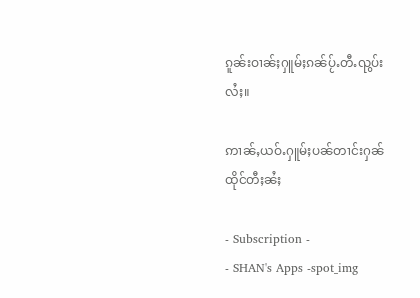ၵူၼ်းဝၢၼ်ႈႁူမ်ႈၵၼ်ပႂ်ႉတီႉၺွပ်းလႆႈ။

ဢၢၼ်ႇယဝ်ႉႁူမ်ႈပၼ်တၢင်းႁၼ်ထိုင်တီႈၼႆႈ

- Subscription -
- SHAN's Apps -spot_img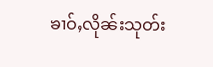ၶၢဝ်ႇလိုၼ်းသုတ်း